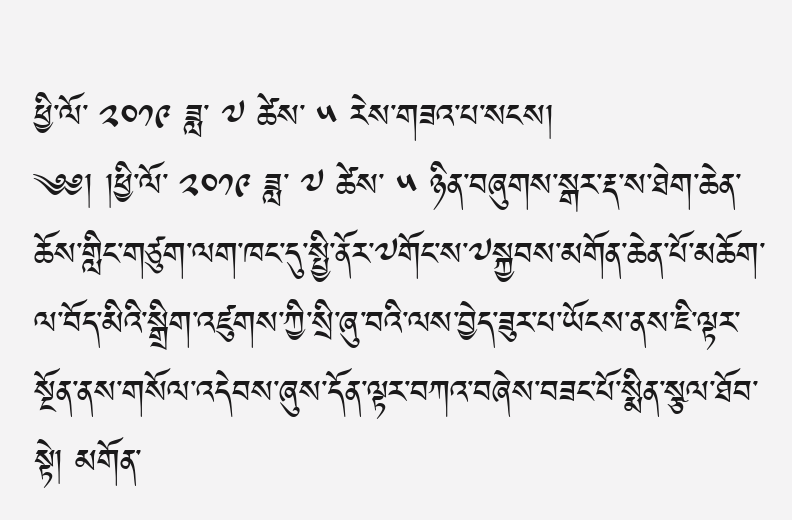ཕྱི་ལོ་ ༢༠༡༩ ཟླ་ ༧ ཚེས་ ༥ རེས་གཟའ་པ་སངས།
༄༅། །ཕྱི་ལོ་ ༢༠༡༩ ཟླ་ ༧ ཚེས་ ༥ ཉིན་བཞུགས་སྒར་རྡ་ས་ཐེག་ཆེན་ཆོས་གླིང་གཙུག་ལག་ཁང་དུ་སྤྱི་ནོར་༧གོང་ས་༧སྐྱབས་མགོན་ཆེན་པོ་མཆོག་ལ་བོད་མིའི་སྒྲིག་འཛུགས་ཀྱི་སྲི་ཞུ་བའི་ལས་བྱེད་ཟུར་པ་ཡོངས་ནས་ཇི་ལྟར་སྔོན་ནས་གསོལ་འདེབས་ཞུས་དོན་ལྟར་བཀའ་བཞེས་བཟང་པོ་སྨིན་སྩལ་ཐོབ་སྟེ། མགོན་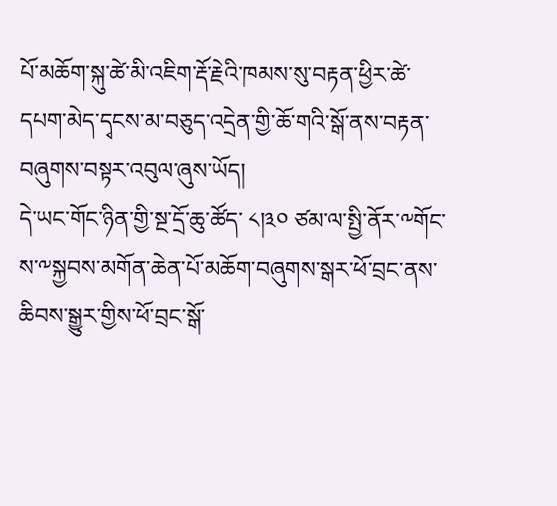པོ་མཆོག་སྐུ་ཚེ་མི་འཇིག་རྡོ་རྗེའི་ཁམས་སུ་བརྟན་ཕྱིར་ཚེ་དཔག་མེད་དྭངས་མ་བཅུད་འདྲེན་གྱི་ཆོ་གའི་སྒོ་ནས་བརྟན་བཞུགས་བསྟར་འབུལ་ཞུས་ཡོད།
དེ་ཡང་གོང་ཉིན་གྱི་སྔ་དྲོ་ཆུ་ཚོད་ ༨།༣༠ ཙམ་ལ་སྤྱི་ནོར་༸གོང་ས་༸སྐྱབས་མགོན་ཆེན་པོ་མཆོག་བཞུགས་སྒར་ཕོ་བྲང་ནས་ཆིབས་སྒྱུར་གྱིས་ཕོ་བྲང་སྒོ་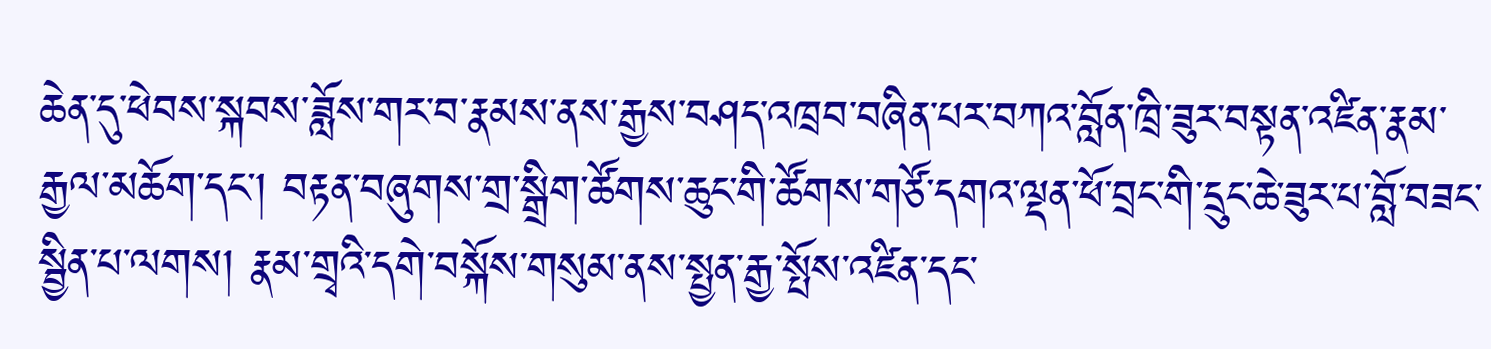ཆེན་དུ་ཕེབས་སྐབས་ཟློས་གར་བ་རྣམས་ནས་རྒྱས་བཤད་འཁྲབ་བཞིན་པར་བཀའ་བློན་ཁྲི་ཟུར་བསྟན་འཛིན་རྣམ་རྒྱལ་མཆོག་དང་། བརྟན་བཞུགས་གྲ་སྒྲིག་ཚོགས་ཆུང་གི་ཚོགས་གཙོ་དགའ་ལྡན་ཕོ་བྲང་གི་དྲུང་ཆེ་ཟུར་པ་བློ་བཟང་སྦྱིན་པ་ལགས། རྣམ་གྲྭའི་དགེ་བསྐོས་གསུམ་ནས་སྤྱན་རྒྱ་སྤོས་འཛིན་དང་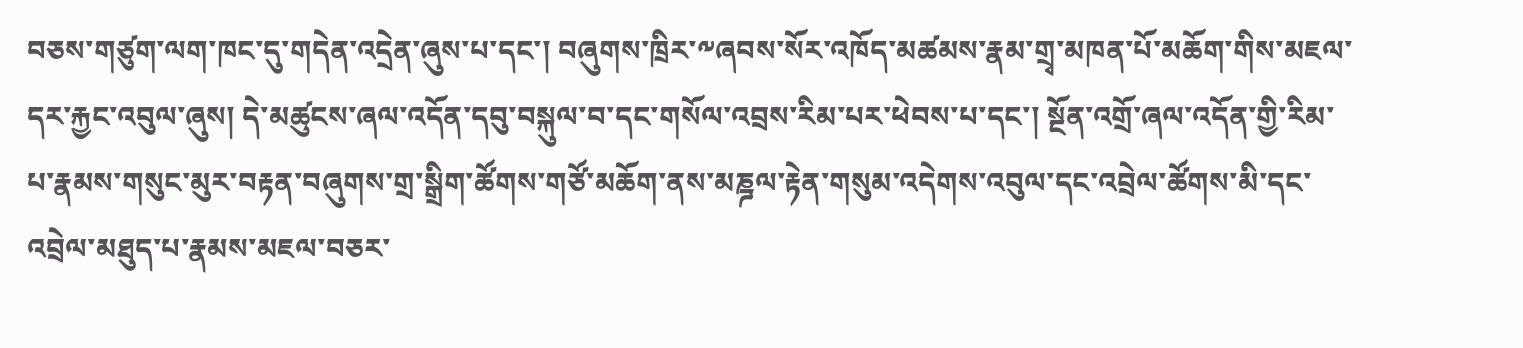བཅས་གཙུག་ལག་ཁང་དུ་གདེན་འདྲེན་ཞུས་པ་དང་། བཞུགས་ཁྲིར་༸ཞབས་སོར་འཁོད་མཚམས་རྣམ་གྲྭ་མཁན་པོ་མཆོག་གིས་མཇལ་དར་རྐྱང་འབུལ་ཞུས། དེ་མཚུངས་ཞལ་འདོན་དབུ་བསྐུལ་བ་དང་གསོལ་འབྲས་རིམ་པར་ཕེབས་པ་དང་། སྔོན་འགྲོ་ཞལ་འདོན་གྱི་རིམ་པ་རྣམས་གསུང་མུར་བརྟན་བཞུགས་གྲ་སྒྲིག་ཚོགས་གཙོ་མཆོག་ནས་མཎྜལ་རྟེན་གསུམ་འདེགས་འབུལ་དང་འབྲེལ་ཚོགས་མི་དང་འབྲེལ་མཐུད་པ་རྣམས་མཇལ་བཅར་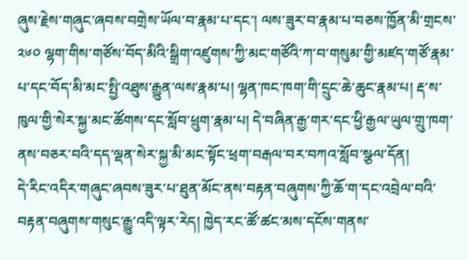ཞུས་རྗེས་གཞུང་ཞབས་བགྲེས་ཡོལ་བ་རྣམ་པ་དང་། ལས་ཟུར་བ་རྣམ་པ་བཅས་ཁྱོན་མི་གྲངས་ ༢༦༠ ལྷག་གིས་གཙོས་བོད་མིའི་སྒྲིག་འཛུགས་ཀྱི་མང་གཙོའི་ཀ་བ་གསུམ་གྱི་མཛད་གཙོ་རྣམ་པ་དང་བོད་མི་མང་སྤྱི་འཐུས་རྒྱུན་ལས་རྣམ་པ། ལྷན་ཁང་ཁག་གི་དྲུང་ཆེ་ཆུང་རྣམ་པ། རྡ་ས་ཁུལ་གྱི་སེར་སྐྱ་མང་ཚོགས་དང་སློབ་ཕྲུག་རྣམ་པ། དེ་བཞིན་རྒྱ་གར་དང་ཕྱི་རྒྱལ་ཡུལ་གྲུ་ཁག་ནས་བཅར་བའི་དད་ལྡན་སེར་སྐྱ་མི་མང་སྟོང་ཕྲག་བརྒལ་བར་བཀའ་སློབ་སྩལ་དོན།
དེ་རིང་འདིར་གཞུང་ཞབས་ཟུར་པ་ཐུན་མོང་ནས་བརྟན་བཞུགས་ཀྱི་ཆོ་ག་དང་འབྲེལ་བའི་བརྟན་བཞུགས་གསུང་རྒྱུ་འདི་ལྟར་རེད། ཁྱེད་རང་ཚོ་ཚང་མས་དངོས་གནས་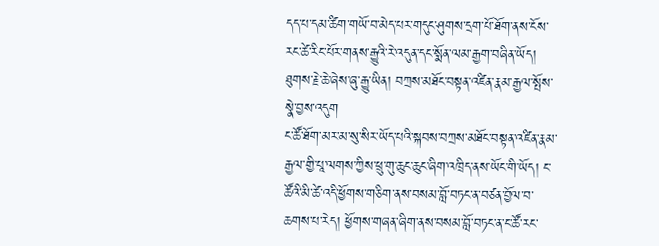དད་པ་དམ་ཚིག་གཡོ་བ་མེད་པར་གདུང་ཤུགས་དྲག་པོ་ཐོག་ནས་ངོས་རང་ཚེ་རིང་པོར་གནས་རྒྱུའི་རེ་འདུན་དང་སྨོན་ལམ་རྒྱག་བཞིན་ཡོད། ཐུགས་རྗེ་ཆེ་ཞེས་ཞུ་རྒྱུ་ཡིན། བཀྲས་མཐོང་བསྟན་འཛིན་རྣམ་རྒྱལ་སྤོས་སྣེ་བྱས་འདུག
ང་ཚོ་ཐོག་མར་མ་སུ་སིར་ཡོད་པའི་སྐབས་བཀྲས་མཐོང་བསྟན་འཛིན་རྣམ་རྒྱལ་གྱི་པཱ་ལགས་ཀྱིས་ཕྲུ་གུ་ཆུང་ཆུང་ཞིག་འཁྲིད་ནས་ཡོང་གི་ཡོད། ང་ཚོའི་མི་ཚེ་འདི་ཕྱོགས་གཅིག་ནས་བསམ་བློ་བཏང་ན་བཙན་བྱོལ་བ་ཆགས་པ་རེད། ཕྱོགས་གཞན་ཞིག་ནས་བསམ་བློ་བཏང་ན་ང་ཚོ་རང་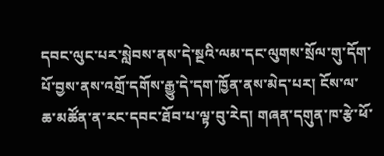དབང་ལུང་པར་སླེབས་ནས་དེ་སྔའི་ལམ་དང་ལུགས་སྲོལ་གུ་དོག་པོ་བྱས་ནས་འགྲོ་དགོས་རྒྱུ་དེ་དག་ཁྱོན་ནས་མེད་པར། ངོས་ལ་ཆ་མཚོན་ན་རང་དབང་ཐོབ་པ་ལྟ་བུ་རེད། གཞན་དགུན་ཁ་རྩེ་ཕོ་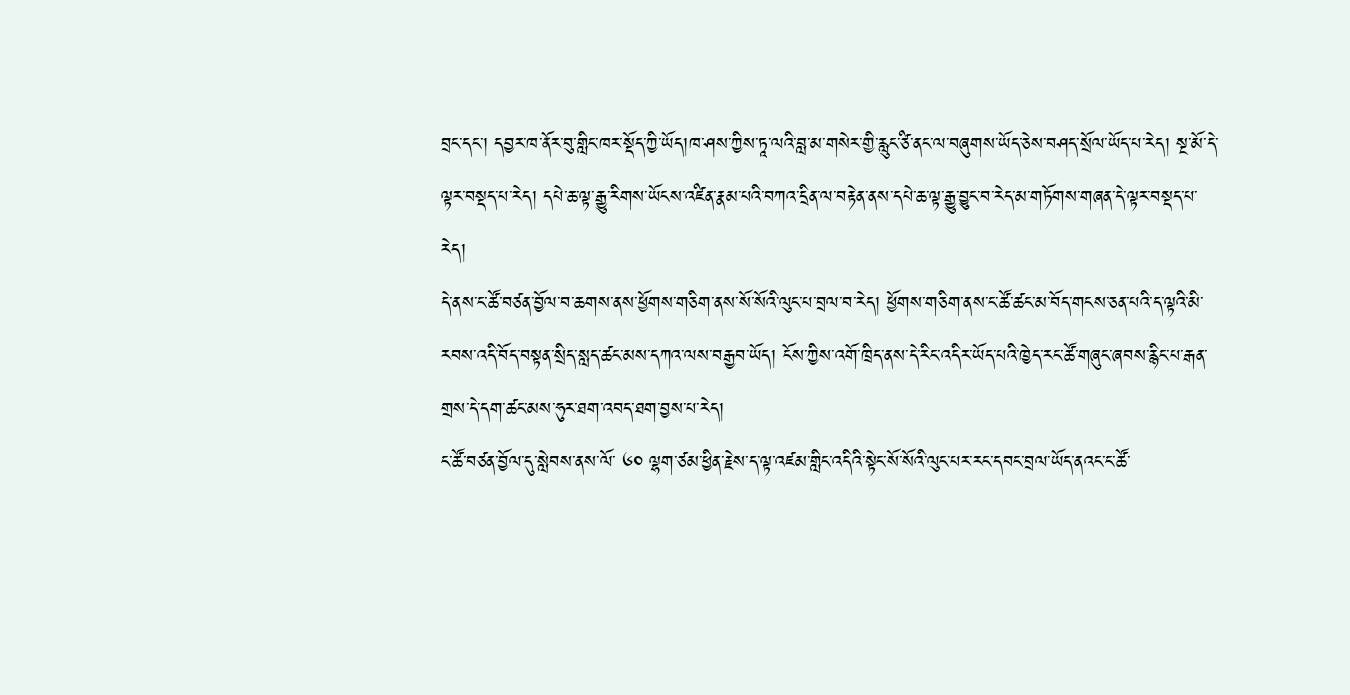བྲང་དང་། དབྱར་ཁ་ནོར་བུ་གླིང་ཁར་སྡོད་ཀྱི་ཡོད།ཁ་ཤས་ཀྱིས་ཏཱ་ལའི་བླ་མ་གསེར་གྱི་རླུང་ཙི་ནང་ལ་བཞུགས་ཡོད་ཅེས་བཤད་སྲོལ་ཡོད་པ་རེད། སྔ་མོ་དེ་ལྟར་བསྡད་པ་རེད། དཔེ་ཆ་ལྟ་རྒྱུ་རིགས་ཡོངས་འཛིན་རྣམ་པའི་བཀའ་དྲིན་ལ་བརྟེན་ནས་དཔེ་ཆ་ལྟ་རྒྱུ་བྱུང་བ་རེད་མ་གཏོགས་གཞན་དེ་ལྟར་བསྡད་པ་རེད།
དེ་ནས་ང་ཚོ་བཙན་བྱོལ་བ་ཆགས་ནས་ཕྱོགས་གཅིག་ནས་སོ་སོའི་ལུང་པ་བྲལ་བ་རེད། ཕྱོགས་གཅིག་ནས་ང་ཚོ་ཚང་མ་བོད་གངས་ཅན་པའི་ད་ལྟའི་མི་རབས་འདི་བོད་བསྟན་སྲིད་སླད་ཚང་མས་དཀའ་ལས་བརྒྱབ་ཡོད། ངོས་ཀྱིས་འགོ་ཁྲིད་ནས་དེ་རིང་འདིར་ཡོད་པའི་ཁྱེད་རང་ཚོ་གཞུང་ཞབས་རྙིང་པ་རྒན་གྲས་དེ་དག་ཚང་མས་ཧུར་ཐག་འབད་ཐག་བྱས་པ་རེད།
ང་ཚོ་བཙན་བྱོལ་དུ་སླེབས་ནས་ལོ་ ༦༠ ལྷག་ཙམ་ཕྱིན་རྗེས་ད་ལྟ་འཛམ་གླིང་འདིའི་སྟེང་སོ་སོའི་ལུང་པར་རང་དབང་བྲལ་ཡོད་ནའང་ང་ཚོ་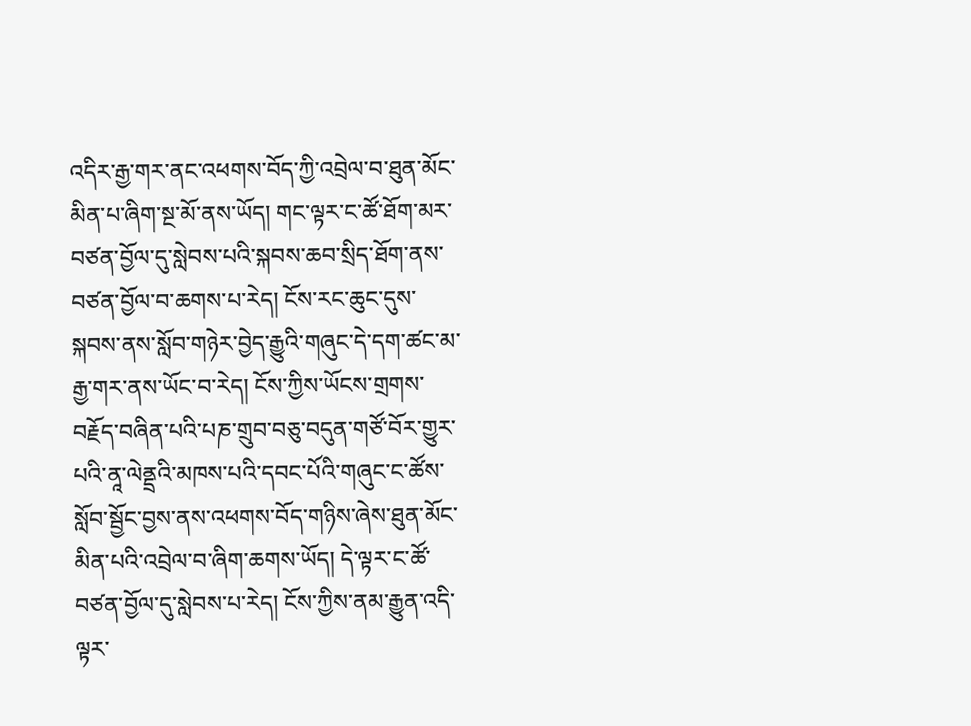འདིར་རྒྱ་གར་ནང་འཕགས་བོད་ཀྱི་འབྲེལ་བ་ཐུན་མོང་མིན་པ་ཞིག་སྔ་མོ་ནས་ཡོད། གང་ལྟར་ང་ཚོ་ཐོག་མར་བཙན་བྱོལ་དུ་སླེབས་པའི་སྐབས་ཆབ་སྲིད་ཐོག་ནས་བཙན་བྱོལ་བ་ཆགས་པ་རེད། ངོས་རང་ཆུང་དུས་སྐབས་ནས་སློབ་གཉེར་བྱེད་རྒྱུའི་གཞུང་དེ་དག་ཚང་མ་རྒྱ་གར་ནས་ཡོང་བ་རེད། ངོས་ཀྱིས་ཡོངས་གྲགས་བརྗོད་བཞིན་པའི་པཎ་གྲུབ་བཅུ་བདུན་གཙོ་བོར་གྱུར་པའི་ནཱ་ལེནྡྲའི་མཁས་པའི་དབང་པོའི་གཞུང་ང་ཚོས་སློབ་སྦྱོང་བྱས་ནས་འཕགས་བོད་གཉིས་ཞེས་ཐུན་མོང་མིན་པའི་འབྲེལ་བ་ཞིག་ཆགས་ཡོད། དེ་ལྟར་ང་ཚོ་བཙན་བྱོལ་དུ་སླེབས་པ་རེད། ངོས་ཀྱིས་ནམ་རྒྱུན་འདི་ལྟར་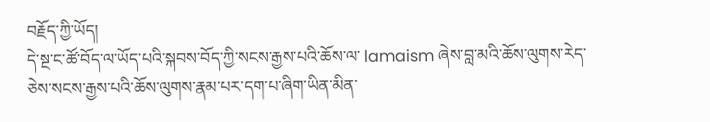བརྗོད་ཀྱི་ཡོད།
དེ་སྔ་ང་ཚོ་བོད་ལ་ཡོད་པའི་སྐབས་བོད་ཀྱི་སངས་རྒྱས་པའི་ཆོས་ལ་ lamaism ཞེས་བླ་མའི་ཆོས་ལུགས་རེད་ཅེས་སངས་རྒྱས་པའི་ཆོས་ལུགས་རྣམ་པར་དག་པ་ཞིག་ཡིན་མིན་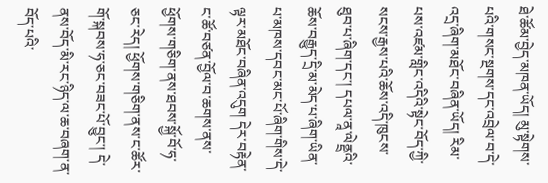ཐེ་ཚོམ་བྱེད་མཁན་ཡོད། མུ་སྟེགས་པའི་གསང་སྔགས་དང་འབྲེལ་བ་དེ་འདྲ་ཞིག་མཐོང་བཞིན་ཡོད། རིམ་པས་འཛམ་གླིང་འདིའི་སྟེང་བོད་ཀྱི་སངས་རྒྱས་པའི་ཆོས་འདི་ཁུངས་ཐུབ་པ་ཞིག་དང་། དཔལ་ནཱ་ལེནྡྲའི་ཆོས་བརྒྱུད་དྲི་མ་མེད་པ་ཞིག་ཡིན་པ་མཁས་དབང་མང་པོ་ཞིག་གིས་དེ་ལྟར་མཐོང་བཞིན་འདུག དེར་བརྟེན་ང་ཚོ་བཙན་བྱོལ་བ་ཆགས་ནས་ཕྱོགས་གཅིག་ནས་ཐབས་སྐྱོ་བོ་ཧ་ཅང་རེད། ཕྱོགས་གཅིག་ནས་ང་ཚོར་གོ་སྐབས་ཧ་ཅང་བཟང་པོ་བྱུང་། དེ་ནས་བོད་མི་རང་ཉིད་ལ་ཆ་བཞག་ན་བོད་པའི་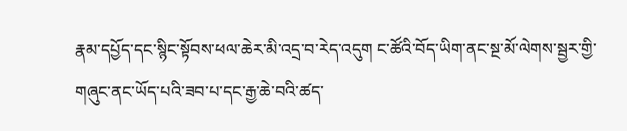རྣམ་དཔྱོད་དང་སྙིང་སྟོབས་ཕལ་ཆེར་མི་འདྲ་བ་རེད་འདུག ང་ཚོའི་བོད་ཡིག་ནང་སྔ་མོ་ལེགས་སྦྱར་གྱི་གཞུང་ནང་ཡོད་པའི་ཟབ་པ་དང་རྒྱ་ཆེ་བའི་ཚད་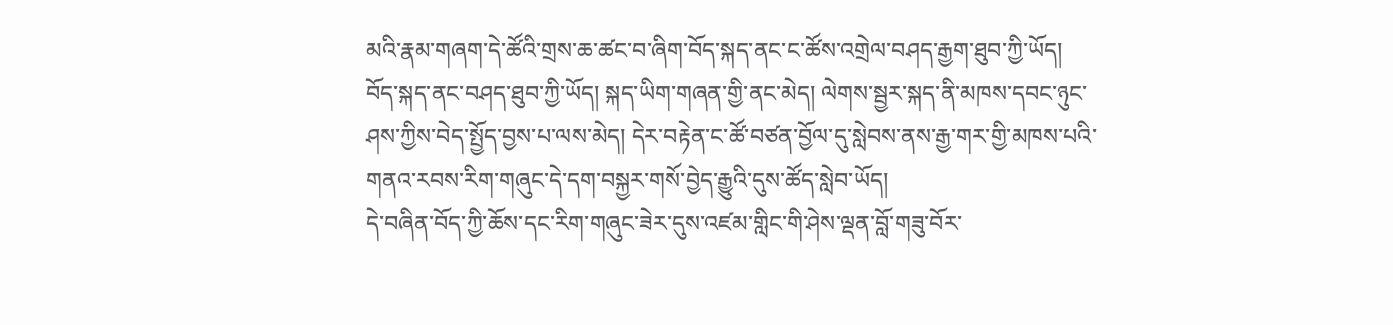མའི་རྣམ་གཞག་དེ་ཚོའི་གྲས་ཆ་ཚང་བ་ཞིག་བོད་སྐད་ནང་ང་ཚོས་འགྲེལ་བཤད་རྒྱག་ཐུབ་ཀྱི་ཡོད། བོད་སྐད་ནང་བཤད་ཐུབ་ཀྱི་ཡོད། སྐད་ཡིག་གཞན་གྱི་ནང་མེད། ལེགས་སྦྱར་སྐད་ནི་མཁས་དབང་ཉུང་ཤས་ཀྱིས་བེད་སྤྱོད་བྱས་པ་ལས་མེད། དེར་བརྟེན་ང་ཚོ་བཙན་བྱོལ་དུ་སླེབས་ནས་རྒྱ་གར་གྱི་མཁས་པའི་གནའ་རབས་རིག་གཞུང་དེ་དག་བསྐྱར་གསོ་བྱེད་རྒྱུའི་དུས་ཚོད་སླེབ་ཡོད།
དེ་བཞིན་བོད་ཀྱི་ཆོས་དང་རིག་གཞུང་ཟེར་དུས་འཛམ་གླིང་གི་ཤེས་ལྡན་བློ་གཟུ་བོར་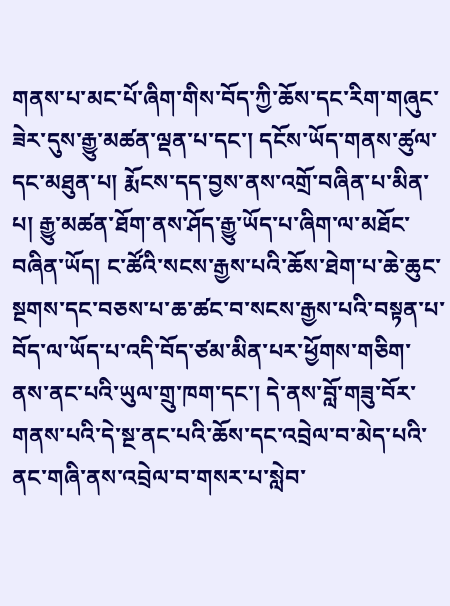གནས་པ་མང་པོ་ཞིག་གིས་བོད་ཀྱི་ཆོས་དང་རིག་གཞུང་ཟེར་དུས་རྒྱུ་མཚན་ལྡན་པ་དང་། དངོས་ཡོད་གནས་ཚུལ་དང་མཐུན་པ། རྨོངས་དད་བྱས་ནས་འགྲོ་བཞིན་པ་མིན་པ། རྒྱུ་མཚན་ཐོག་ནས་ཤོད་རྒྱུ་ཡོད་པ་ཞིག་ལ་མཐོང་བཞིན་ཡོད། ང་ཚོའི་སངས་རྒྱས་པའི་ཆོས་ཐེག་པ་ཆེ་ཆུང་སྔགས་དང་བཅས་པ་ཆ་ཚང་བ་སངས་རྒྱས་པའི་བསྟན་པ་བོད་ལ་ཡོད་པ་འདི་བོད་ཙམ་མིན་པར་ཕྱོགས་གཅིག་ནས་ནང་པའི་ཡུལ་གྲུ་ཁག་དང་། དེ་ནས་བློ་གཟུ་བོར་གནས་པའི་དེ་སྔ་ནང་པའི་ཆོས་དང་འབྲེལ་བ་མེད་པའི་ནང་གཞི་ནས་འབྲེལ་བ་གསར་པ་སླེབ་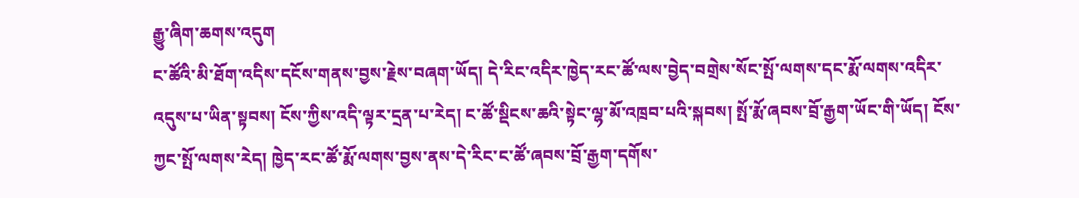རྒྱུ་ཞིག་ཆགས་འདུག
ང་ཚོའི་མི་ཐོག་འདིས་དངོས་གནས་བྱས་རྗེས་བཞག་ཡོད། དེ་རིང་འདིར་ཁྱེད་རང་ཚོ་ལས་བྱེད་བགྲེས་སོང་སྤོ་ལགས་དང་རྨོ་ལགས་འདིར་འདུས་པ་ཡིན་སྟབས། ངོས་ཀྱིས་འདི་ལྟར་དྲན་པ་རེད། ང་ཚོ་སྡིངས་ཆའི་སྟེང་ལྷ་མོ་འཁྲབ་པའི་སྐབས། སྤོ་རྨོ་ཞབས་བྲོ་རྒྱག་ཡོང་གི་ཡོད། ངོས་ཀྱང་སྤོ་ལགས་རེད། ཁྱེད་རང་ཚོ་རྨོ་ལགས་བྱས་ནས་དེ་རིང་ང་ཚོ་ཞབས་བྲོ་རྒྱག་དགོས་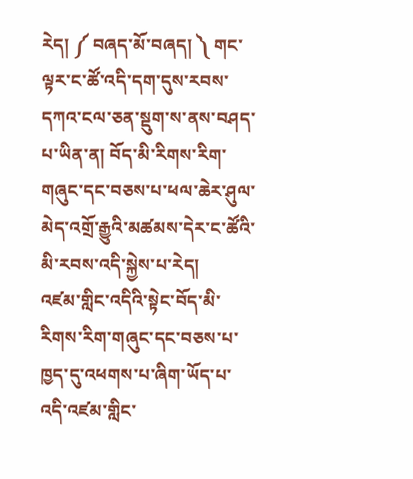རེད། ༼ བཞད་མོ་བཞད། ༽ གང་ལྟར་ང་ཚོ་འདི་དག་དུས་རབས་དཀའ་ངལ་ཅན་སྡུག་ས་ནས་བཤད་པ་ཡིན་ན། བོད་མི་རིགས་རིག་གཞུང་དང་བཅས་པ་ཕལ་ཆེར་ཤུལ་མེད་འགྲོ་རྒྱུའི་མཚམས་དེར་ང་ཚོའི་མི་རབས་འདི་སྐྱེས་པ་རེད།
འཛམ་གླིང་འདིའི་སྟེང་བོད་མི་རིགས་རིག་གཞུང་དང་བཅས་པ་ཁྱད་དུ་འཕགས་པ་ཞིག་ཡོད་པ་འདི་འཛམ་གླིང་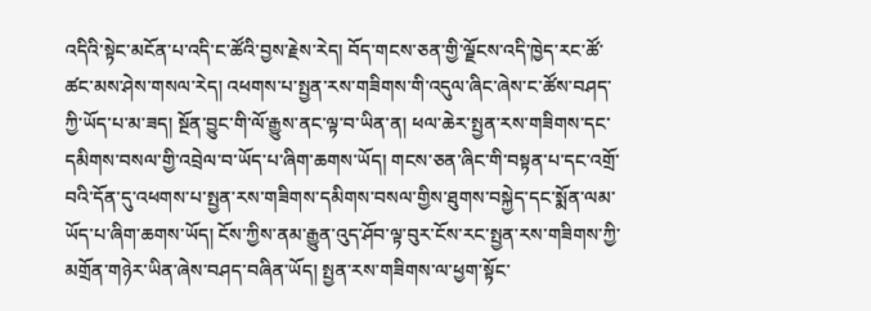འདིའི་སྟེང་མངོན་པ་འདི་ང་ཚོའི་བྱས་རྗེས་རེད། བོད་གངས་ཅན་གྱི་ལྗོངས་འདི་ཁྱེད་རང་ཚོ་ཚང་མས་ཤེས་གསལ་རེད། འཕགས་པ་སྤྱན་རས་གཟིགས་གི་འདུལ་ཞིང་ཞེས་ང་ཚོས་བཤད་ཀྱི་ཡོད་པ་མ་ཟད། སྔོན་བྱུང་གི་ལོ་རྒྱུས་ནང་ལྟ་བ་ཡིན་ན། ཕལ་ཆེར་སྤྱན་རས་གཟིགས་དང་དམིགས་བསལ་གྱི་འབྲེལ་བ་ཡོད་པ་ཞིག་ཆགས་ཡོད། གངས་ཅན་ཞིང་གི་བསྟན་པ་དང་འགྲོ་བའི་དོན་དུ་འཕགས་པ་སྤྱན་རས་གཟིགས་དམིགས་བསལ་གྱིས་ཐུགས་བསྐྱེད་དང་སྨོན་ལམ་ཡོད་པ་ཞིག་ཆགས་ཡོད། ངོས་ཀྱིས་ནམ་རྒྱུན་འུད་ཤོབ་ལྟ་བུར་ངོས་རང་སྤྱན་རས་གཟིགས་ཀྱི་མགྲོན་གཉེར་ཡིན་ཞེས་བཤད་བཞིན་ཡོད། སྤྱན་རས་གཟིགས་ལ་ཕྱག་སྟོང་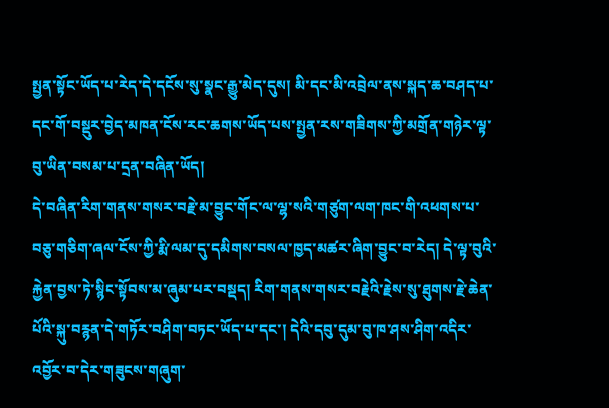སྤྱན་སྟོང་ཡོད་པ་རེད་དེ་དངོས་སུ་སྣང་རྒྱུ་མེད་དུས། མི་དང་མི་འབྲེལ་ནས་སྐད་ཆ་བཤད་པ་དང་གོ་བསྡུར་བྱེད་མཁན་ངོས་རང་ཆགས་ཡོད་པས་སྤྱན་རས་གཟིགས་ཀྱི་མགྲོན་གཉེར་ལྟ་བུ་ཡིན་བསམ་པ་དྲན་བཞིན་ཡོད།
དེ་བཞིན་རིག་གནས་གསར་བརྗེ་མ་བྱུང་གོང་ལ་ལྷ་སའི་གཙུག་ལག་ཁང་གི་འཕགས་པ་བཅུ་གཅིག་ཞལ་ངོས་ཀྱི་རྨི་ལམ་དུ་དམིགས་བསལ་ཁྱད་མཚར་ཞིག་བྱུང་བ་རེད། དེ་ལྟ་བུའི་རྐྱེན་བྱས་ཏེ་སྙིང་སྟོབས་མ་ཞུམ་པར་བསྡད། རིག་གནས་གསར་བརྗེའི་རྗེས་སུ་ཐུགས་རྗེ་ཆེན་པོའི་སྐུ་བརྙན་དེ་གཏོར་བཤིག་བཏང་ཡོད་པ་དང་། དེའི་དབུ་དུམ་བུ་ཁ་ཤས་ཤིག་འདིར་འབྱོར་བ་དེར་གཟུངས་གཞུག་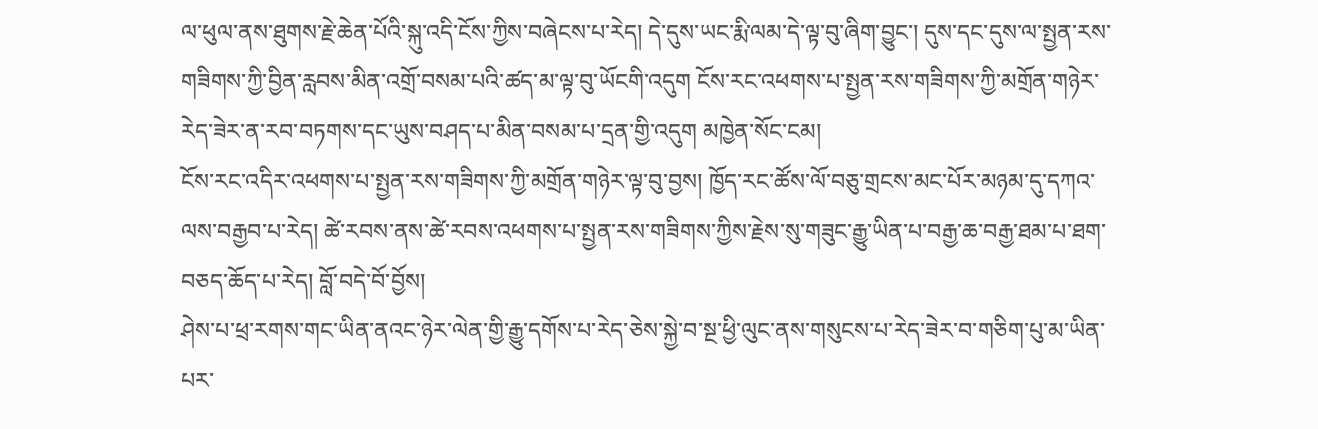ལ་ཕུལ་ནས་ཐུགས་རྗེ་ཆེན་པོའི་སྐུ་འདི་ངོས་ཀྱིས་བཞེངས་པ་རེད། དེ་དུས་ཡང་རྨི་ལམ་དེ་ལྟ་བུ་ཞིག་བྱུང་། དུས་དང་དུས་ལ་སྤྱན་རས་གཟིགས་ཀྱི་བྱིན་རླབས་མིན་འགྲོ་བསམ་པའི་ཚད་མ་ལྟ་བུ་ཡོངགི་འདུག ངོས་རང་འཕགས་པ་སྤྱན་རས་གཟིགས་ཀྱི་མགྲོན་གཉེར་རེད་ཟེར་ན་རབ་བཏགས་དང་ཡུས་བཤད་པ་མིན་བསམ་པ་དྲན་གྱི་འདུག མཁྱེན་སོང་ངམ།
ངོས་རང་འདིར་འཕགས་པ་སྤྱན་རས་གཟིགས་ཀྱི་མགྲོན་གཉེར་ལྟ་བུ་བྱས། ཁྱོད་རང་ཚོས་ལོ་བཅུ་གྲངས་མང་པོར་མཉམ་དུ་དཀའ་ལས་བརྒྱབ་པ་རེད། ཚེ་རབས་ནས་ཚེ་རབས་འཕགས་པ་སྤྱན་རས་གཟིགས་ཀྱིས་རྗེས་སུ་གཟུང་རྒྱུ་ཡིན་པ་བརྒྱ་ཆ་བརྒྱ་ཐམ་པ་ཐག་བཅད་ཆོད་པ་རེད། བློ་བདེ་བོ་བྱོས།
ཤེས་པ་ཕྲ་རགས་གང་ཡིན་ནའང་ཉེར་ལེན་གྱི་རྒྱུ་དགོས་པ་རེད་ཅེས་སྐྱེ་བ་སྔ་ཕྱི་ལུང་ནས་གསུངས་པ་རེད་ཟེར་བ་གཅིག་པུ་མ་ཡིན་པར་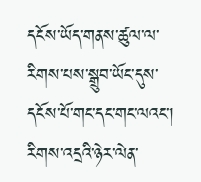དངོས་ཡོད་གནས་ཚུལ་ལ་རིགས་པས་སྒྲུབ་ཡོང་དུས་དངོས་པོ་གང་དང་གང་ལའང་། རིགས་འདྲའི་ཉེར་ལེན་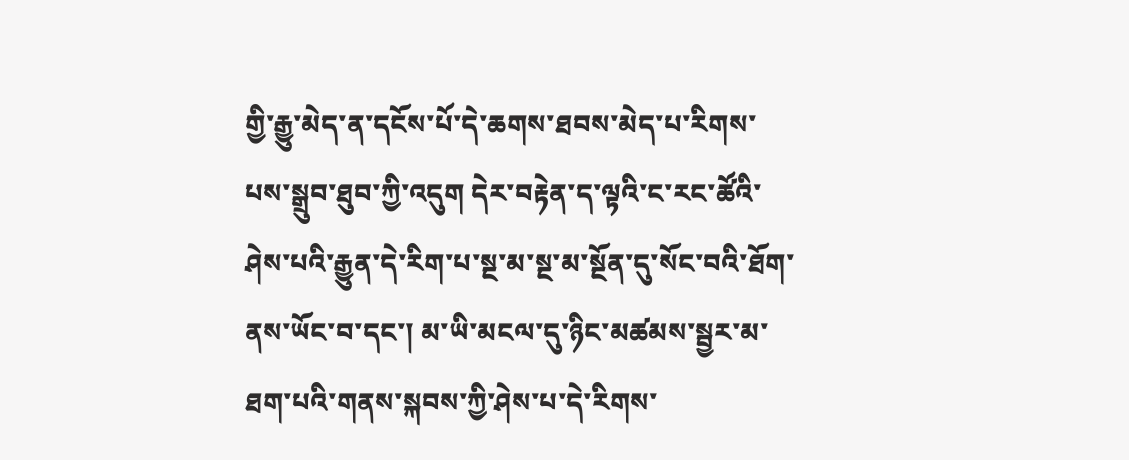གྱི་རྒྱུ་མེད་ན་དངོས་པོ་དེ་ཆགས་ཐབས་མེད་པ་རིགས་པས་སྒྲུབ་ཐུབ་ཀྱི་འདུག དེར་བརྟེན་ད་ལྟའི་ང་རང་ཚོའི་ཤེས་པའི་རྒྱུན་དེ་རིག་པ་སྔ་མ་སྔ་མ་སྔོན་དུ་སོང་བའི་ཐོག་ནས་ཡོང་བ་དང་། མ་ཡི་མངལ་དུ་ཉིང་མཚམས་སྦྱར་མ་ཐག་པའི་གནས་སྐབས་ཀྱི་ཤེས་པ་དེ་རིགས་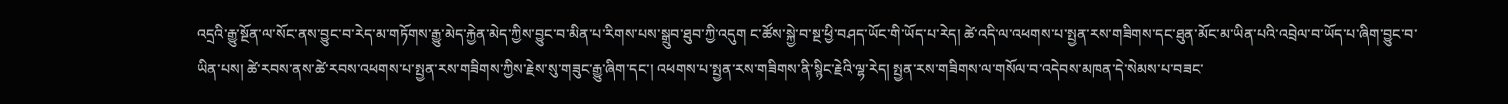འདྲའི་རྒྱུ་སྔོན་ལ་སོང་ནས་བྱུང་བ་རེད་མ་གཏོགས་རྒྱུ་མེད་རྐྱེན་མེད་ཀྱིས་བྱུང་བ་མིན་པ་རིགས་པས་སྒྲུབ་ཐུབ་ཀྱི་འདུག ང་ཚོས་སྐྱེ་བ་སྔ་ཕྱི་བཤད་ཡོང་གི་ཡོད་པ་རེད། ཚེ་འདི་ལ་འཕགས་པ་སྤྱན་རས་གཟིགས་དང་ཐུན་མོང་མ་ཡིན་པའི་འབྲེལ་བ་ཡོད་པ་ཞིག་བྱུང་བ་ཡིན་པས། ཚེ་རབས་ནས་ཚེ་རབས་འཕགས་པ་སྤྱན་རས་གཟིགས་ཀྱིས་རྗེས་སུ་གཟུང་རྒྱུ་ཞིག་དང་། འཕགས་པ་སྤྱན་རས་གཟིགས་ནི་སྙིང་རྗེའི་ལྷ་རེད། སྤྱན་རས་གཟིགས་ལ་གསོལ་བ་འདེབས་མཁན་དེ་སེམས་པ་བཟང་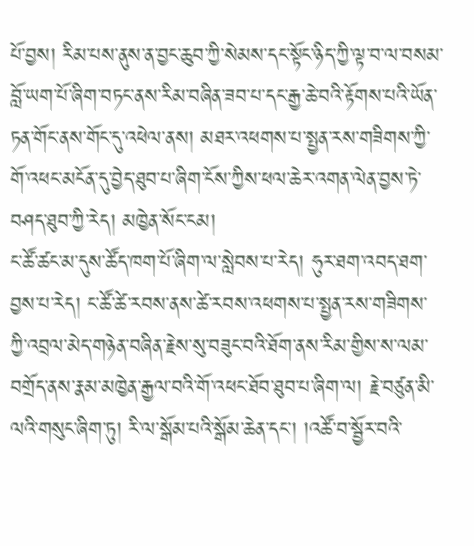པོ་བྱས། རིམ་པས་ནུས་ན་བྱང་ཆུབ་ཀྱི་སེམས་དང་སྟོང་ཉིད་ཀྱི་ལྟ་བ་ལ་བསམ་བློ་ཡག་པོ་ཞིག་བཏང་ནས་རིམ་བཞིན་ཟབ་པ་དང་རྒྱ་ཆེ་བའི་རྟོགས་པའི་ཡོན་ཏན་གོང་ནས་གོང་དུ་འཕེལ་ནས། མཐར་འཕགས་པ་སྤྱན་རས་གཟིགས་ཀྱི་གོ་འཕང་མངོན་དུ་བྱེད་ཐུབ་པ་ཞིག་ངོས་ཀྱིས་ཕལ་ཆེར་འགན་ལེན་བྱས་ཏེ་བཤད་ཐུབ་ཀྱི་རེད། མཁྱེན་སོང་ངམ།
ང་ཚོ་ཚང་མ་དུས་ཚོད་ཁག་པོ་ཞིག་ལ་སླེབས་པ་རེད། ཧུར་ཐག་འབད་ཐག་བྱས་པ་རེད། ང་ཚོ་ཚེ་རབས་ནས་ཚེ་རབས་འཕགས་པ་སྤྱན་རས་གཟིགས་ཀྱི་འབྲལ་མེད་གཉེན་བཞིན་རྗེས་སུ་བཟུང་བའི་ཐོག་ནས་རིམ་གྱིས་ས་ལམ་བགྲོད་ནས་རྣམ་མཁྱེན་རྒྱལ་བའི་གོ་འཕང་ཐོབ་ཐུབ་པ་ཞིག་ལ། རྗེ་བཙུན་མི་ལའི་གསུང་ཞིག་ཏུ། རི་ལ་སྒོམ་པའི་སྒོམ་ཆེན་དང་། །འཚོ་བ་སྦྱོར་བའི་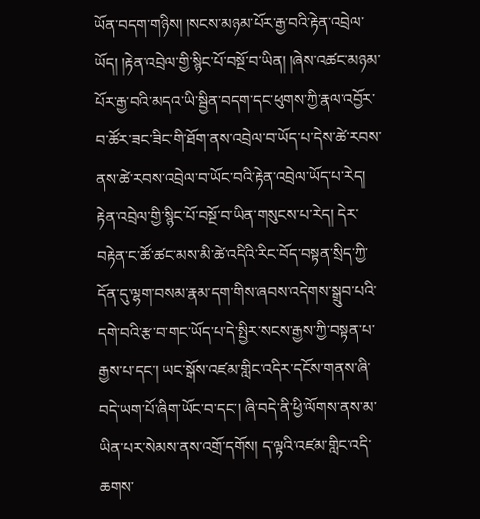ཡོན་བདག་གཉིས། །སངས་མཉམ་པོར་རྒྱ་བའི་རྟེན་འབྲེལ་ཡོད། །རྟེན་འབྲེལ་གྱི་སྙིང་པོ་བསྔོ་བ་ཡིན། །ཞེས་འཚང་མཉམ་པོར་རྒྱ་བའི་མདའ་ཡི་སྦྱིན་བདག་དང་ཕུགས་ཀྱི་རྣལ་འབྱོར་བ་ཚོར་ཟང་ཟིང་གི་ཐོག་ནས་འབྲེལ་བ་ཡོད་པ་དེས་ཚེ་རབས་ནས་ཚེ་རབས་འབྲེལ་བ་ཡོང་བའི་རྟེན་འབྲེལ་ཡོད་པ་རེད། རྟེན་འབྲེལ་གྱི་སྙིང་པོ་བསྔོ་བ་ཡིན་གསུངས་པ་རེད། དེར་བརྟེན་ང་ཚོ་ཚང་མས་མི་ཚེ་འདིའི་རིང་བོད་བསྟན་སྲིད་ཀྱི་དོན་དུ་ལྷག་བསམ་རྣམ་དག་གིས་ཞབས་འདེགས་སྒྲུབ་པའི་དགེ་བའི་རྩ་བ་གང་ཡོད་པ་དེ་སྤྱིར་སངས་རྒྱས་ཀྱི་བསྟན་པ་རྒྱས་པ་དང་། ཡང་སྒོས་འཛམ་གླིང་འདིར་དངོས་གནས་ཞི་བདེ་ཡག་པོ་ཞིག་ཡོང་བ་དང་། ཞི་བདེ་ནི་ཕྱི་ལོགས་ནས་མ་ཡིན་པར་སེམས་ནས་འགྲོ་དགོས། ད་ལྟའི་འཛམ་གླིང་འདི་ཆགས་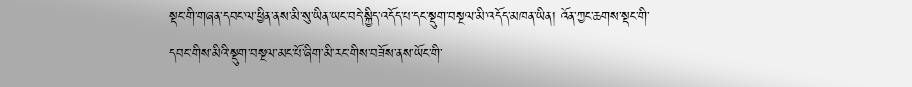སྡང་གི་གཞན་དབང་ལ་ཕྱིན་ནས་མི་སུ་ཡིན་ཡང་བདེ་སྐྱིད་འདོད་པ་དང་སྡུག་བསྔལ་མི་འདོད་མཁན་ཡིན། འོན་ཀྱང་ཆགས་སྡང་གི་དབང་གིས་མིའི་སྡུག་བསྔལ་མང་པོ་ཞིག་མི་རང་གིས་བཟོས་ནས་ཡོང་གི་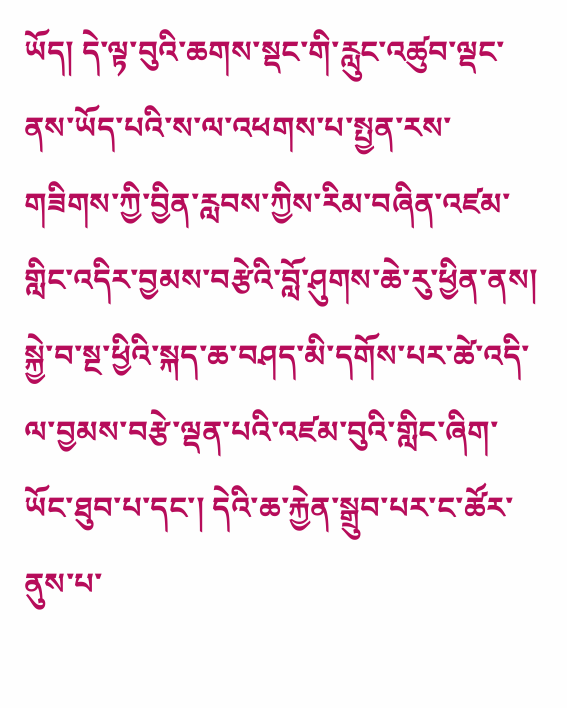ཡོད། དེ་ལྟ་བུའི་ཆགས་སྡང་གི་རླུང་འཚུབ་ལྡང་ནས་ཡོད་པའི་ས་ལ་འཕགས་པ་སྤྱན་རས་གཟིགས་ཀྱི་བྱིན་རླབས་ཀྱིས་རིམ་བཞིན་འཛམ་གླིང་འདིར་བྱམས་བརྩེའི་བློ་ཤུགས་ཆེ་རུ་ཕྱིན་ནས། སྐྱེ་བ་སྔ་ཕྱིའི་སྐད་ཆ་བཤད་མི་དགོས་པར་ཚེ་འདི་ལ་བྱམས་བརྩེ་ལྡན་པའི་འཛམ་བུའི་གླིང་ཞིག་ཡོང་ཐུབ་པ་དང་། དེའི་ཆ་རྐྱེན་སྒྲུབ་པར་ང་ཚོར་ནུས་པ་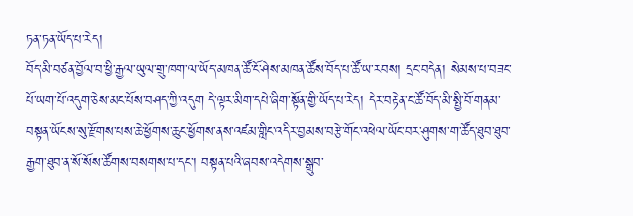ཏན་ཏན་ཡོད་པ་རེད།
བོད་མི་བཙན་བྱོལ་བ་ཕྱི་རྒྱལ་ཡུལ་གྲུ་ཁག་ལ་ཡོད་མཁན་ཚོ་ངོ་ཤེས་མཁན་ཚོས་བོད་པ་ཚོ་ཡ་རབས། དྲང་བདེན། སེམས་པ་བཟང་པོ་ཡག་པོ་འདུག་ཅེས་མང་པོས་བཤད་ཀྱི་འདུག དེ་ལྟར་མིག་དཔེ་ཞིག་སྟོན་གྱི་ཡོད་པ་རེད། དེར་བརྟེན་ང་ཚོ་བོད་མི་སྤྱི་བོ་གནམ་བསྟན་ཡོངས་སུ་རྫོགས་པས་ཆེ་ཕྱོགས་ཆུང་ཕྱོགས་ནས་འཛམ་གླིང་འདིར་བྱམས་བརྩེ་གོང་འཕེལ་ཡོང་བར་ཤུགས་ག་ཚོད་ཐུབ་ཐུབ་རྒྱག་ཐུབ་ན་སོ་སོས་ཚོགས་བསགས་པ་དང་། བསྟན་པའི་ཞབས་འདེགས་སྒྲུབ་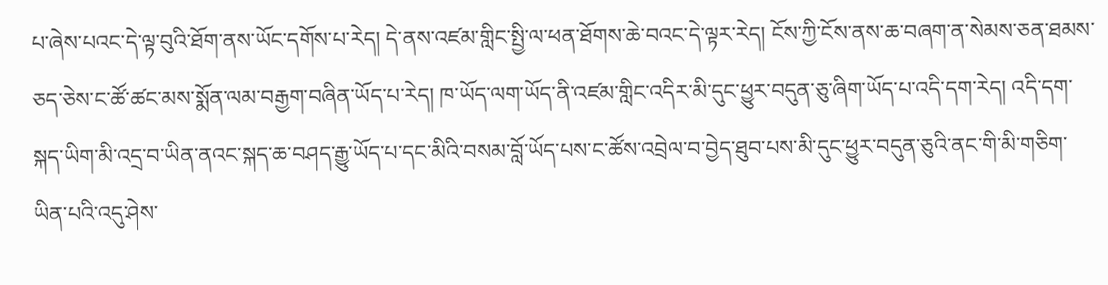པ་ཞེས་པའང་དེ་ལྟ་བུའི་ཐོག་ནས་ཡོང་དགོས་པ་རེད། དེ་ནས་འཛམ་གླིང་སྤྱི་ལ་ཕན་ཐོགས་ཆེ་བའང་དེ་ལྟར་རེད། ངོས་ཀྱི་ངོས་ནས་ཆ་བཞག་ན་སེམས་ཅན་ཐམས་ཅད་ཅེས་ང་ཚོ་ཚང་མས་སྨོན་ལམ་བརྒྱག་བཞིན་ཡོད་པ་རེད། ཁ་ཡོད་ལག་ཡོད་ནི་འཛམ་གླིང་འདིར་མི་དུང་ཕྱུར་བདུན་ཅུ་ཞིག་ཡོད་པ་འདི་དག་རེད། འདི་དག་སྐད་ཡིག་མི་འདྲ་བ་ཡིན་ནའང་སྐད་ཆ་བཤད་རྒྱུ་ཡོད་པ་དང་མིའི་བསམ་བློ་ཡོད་པས་ང་ཚོས་འབྲེལ་བ་བྱེད་ཐུབ་པས་མི་དུང་ཕྱུར་བདུན་ཅུའི་ནང་གི་མི་གཅིག་ཡིན་པའི་འདུ་ཤེས་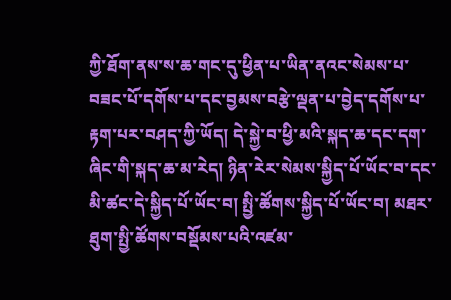ཀྱི་ཐོག་ནས་ས་ཆ་གང་དུ་ཕྱིན་པ་ཡིན་ནའང་སེམས་པ་བཟང་པོ་དགོས་པ་དང་བྱམས་བརྩེ་ལྡན་པ་བྱེད་དགོས་པ་རྟག་པར་བཤད་ཀྱི་ཡོད། དེ་སྐྱེ་བ་ཕྱི་མའི་སྐད་ཆ་དང་དག་ཞིང་གི་སྐད་ཆ་མ་རེད། ཉིན་རེར་སེམས་སྐྱིད་པོ་ཡོང་བ་དང་མི་ཚང་དེ་སྐྱིད་པོ་ཡོང་བ། སྤྱི་ཚོགས་སྐྱིད་པོ་ཡོང་བ། མཐར་ཐུག་སྤྱི་ཚོགས་བསྡོམས་པའི་འཛམ་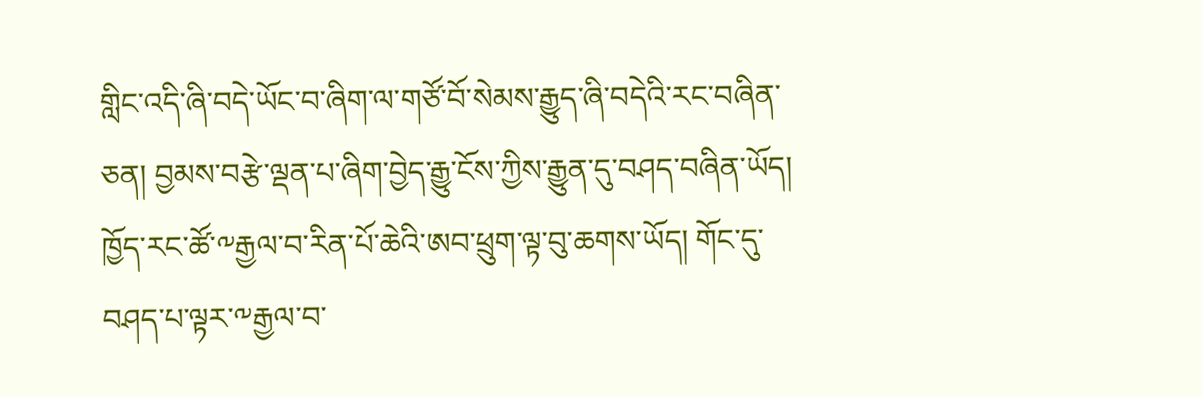གླིང་འདི་ཞི་བདེ་ཡོང་བ་ཞིག་ལ་གཙོ་བོ་སེམས་རྒྱུད་ཞི་བདེའི་རང་བཞིན་ཅན། བྱམས་བརྩེ་ལྡན་པ་ཞིག་བྱེད་རྒྱུ་ངོས་ཀྱིས་རྒྱུན་དུ་བཤད་བཞིན་ཡོད། ཁྱོད་རང་ཚོ་༸རྒྱལ་བ་རིན་པོ་ཆེའི་ཨབ་ཕྲུག་ལྟ་བུ་ཆགས་ཡོད། གོང་དུ་བཤད་པ་ལྟར་༸རྒྱལ་བ་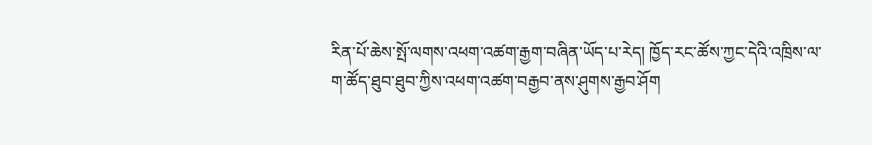རིན་པོ་ཆེས་སྤོ་ལགས་འཕག་འཚག་རྒྱག་བཞིན་ཡོད་པ་རེད། ཁྱོད་རང་ཚོས་ཀྱང་དེའི་འཁྲིས་ལ་ག་ཚོད་ཐུབ་ཐུབ་ཀྱིས་འཕག་འཚག་བརྒྱབ་ནས་ཤུགས་རྒྱབ་ཤོག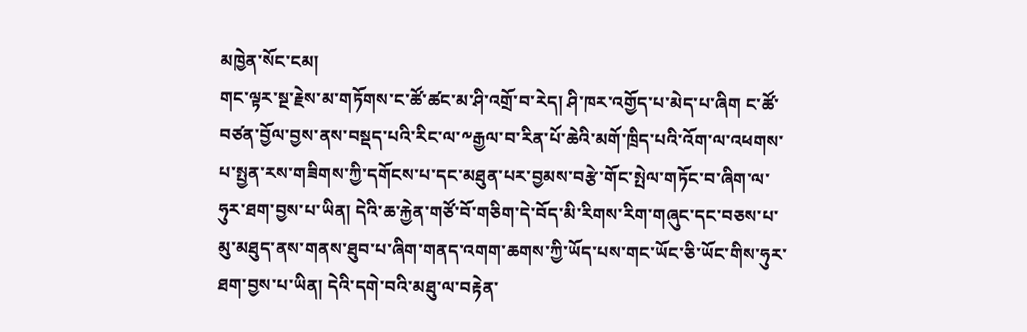མཁྱེན་སོང་ངམ།
གང་ལྟར་སྔ་རྗེས་མ་གཏོགས་ང་ཚོ་ཚང་མ་ཤི་འགྲོ་བ་རེད། ཤི་ཁར་འགྱོད་པ་མེད་པ་ཞིག ང་ཚོ་བཙན་བྱོལ་བྱས་ནས་བསྡད་པའི་རིང་ལ་༸རྒྱལ་བ་རིན་པོ་ཆེའི་མགོ་ཁྲིད་པའི་འོག་ལ་འཕགས་པ་སྤྱན་རས་གཟིགས་ཀྱི་དགོངས་པ་དང་མཐུན་པར་བྱམས་བརྩེ་གོང་སྤེལ་གཏོང་བ་ཞིག་ལ་ཧུར་ཐག་བྱས་པ་ཡིན། དེའི་ཆ་རྐྱེན་གཙོ་བོ་གཅིག་དེ་བོད་མི་རིགས་རིག་གཞུང་དང་བཅས་པ་མུ་མཐུད་ནས་གནས་ཐུབ་པ་ཞིག་གནད་འགག་ཆགས་ཀྱི་ཡོད་པས་གང་ཡོང་ཅི་ཡོང་གིས་ཧུར་ཐག་བྱས་པ་ཡིན། དེའི་དགེ་བའི་མཐུ་ལ་བརྟེན་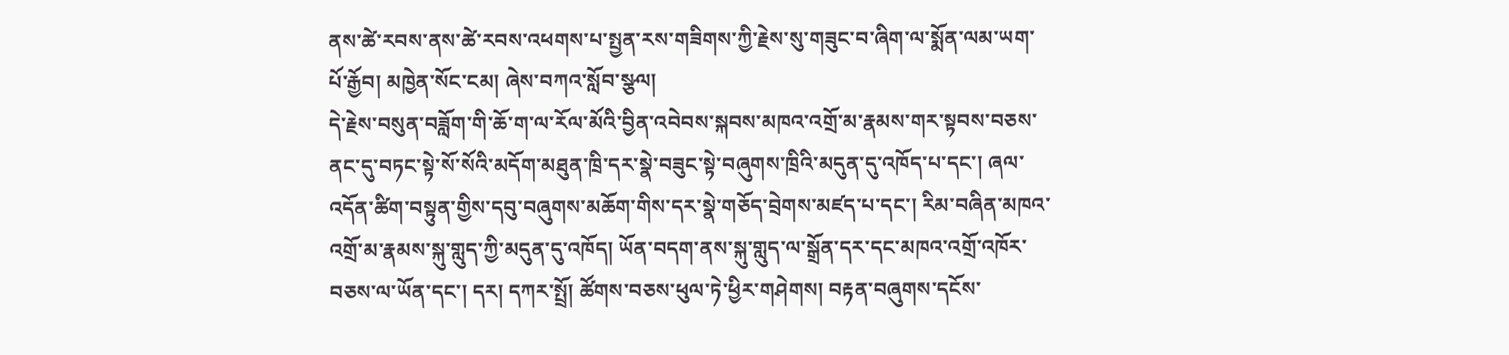ནས་ཚེ་རབས་ནས་ཚེ་རབས་འཕགས་པ་སྤྱན་རས་གཟིགས་ཀྱི་རྗེས་སུ་གཟུང་བ་ཞིག་ལ་སྨོན་ལམ་ཡག་པོ་རྒྱོབ། མཁྱེན་སོང་ངམ། ཞེས་བཀའ་སློབ་སྩལ།
དེ་རྗེས་བསུན་བཟློག་གི་ཆོ་ག་ལ་རོལ་མོའི་བྱིན་འབེབས་སྐབས་མཁའ་འགྲོ་མ་རྣམས་གར་སྟབས་བཅས་ནང་དུ་བཏང་སྟེ་སོ་སོའི་མདོག་མཐུན་ཁྲི་དར་སྣེ་བཟུང་སྟེ་བཞུགས་ཁྲིའི་མདུན་དུ་འཁོད་པ་དང་། ཞལ་འདོན་ཚིག་བསྟུན་གྱིས་དབུ་བཞུགས་མཆོག་གིས་དར་སྣེ་གཅོད་བྲེགས་མཛད་པ་དང་། རིམ་བཞིན་མཁའ་འགྲོ་མ་རྣམས་སྐུ་གླུད་ཀྱི་མདུན་དུ་འཁོད། ཡོན་བདག་ནས་སྐུ་གླུད་ལ་སྒྲོན་དར་དང་མཁའ་འགྲོ་འཁོར་བཅས་ལ་ཡོན་དང་། དར། དཀར་སྤྲོ། ཚོགས་བཅས་ཕུལ་ཏེ་ཕྱིར་གཤེགས། བརྟན་བཞུགས་དངོས་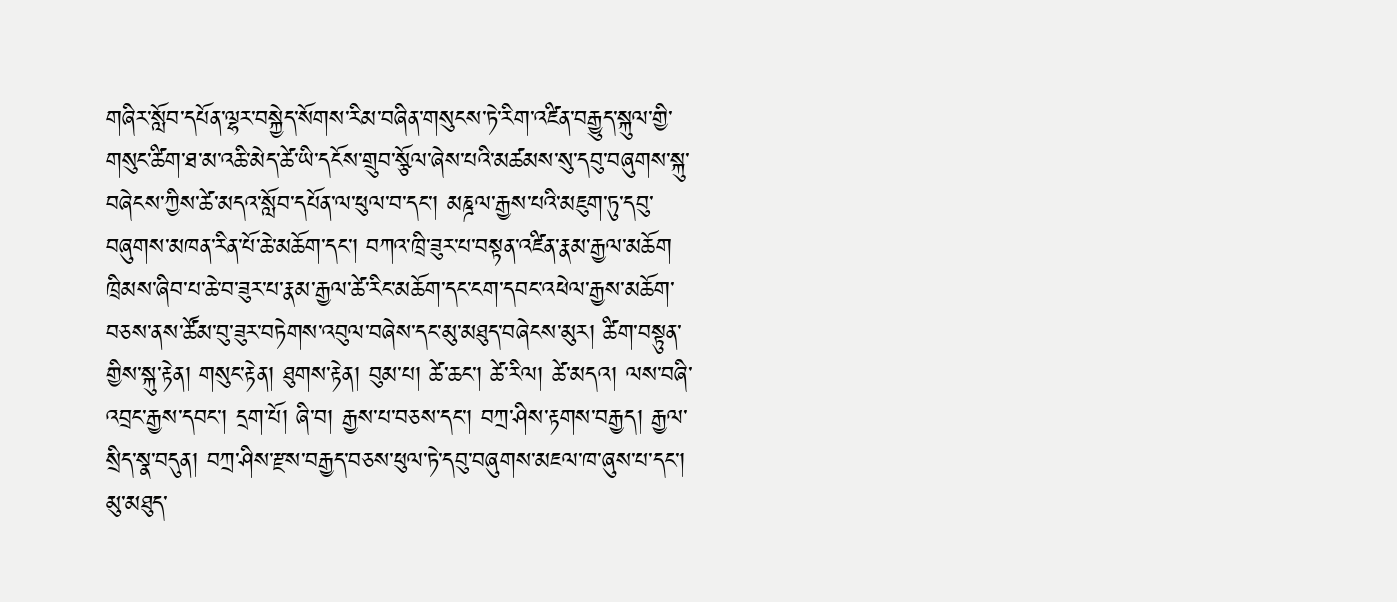གཞིར་སློབ་དཔོན་ལྷར་བསྐྱེད་སོགས་རིམ་བཞིན་གསུངས་ཏེ་རིག་འཛིན་བརྒྱུད་སྐུལ་གྱི་གསུང་ཚིག་ཐ་མ་འཆི་མེད་ཚེ་ཡི་དངོས་གྲུབ་སྩོལ་ཞེས་པའི་མཚམས་སུ་དབུ་བཞུགས་སྐུ་བཞེངས་ཀྱིས་ཚེ་མདའ་སློབ་དཔོན་ལ་ཕུལ་བ་དང་། མཎྜལ་རྒྱས་པའི་མཇུག་ཏུ་དབུ་བཞུགས་མཁན་རིན་པོ་ཆེ་མཆོག་དང་། བཀའ་ཁྲི་ཟུར་པ་བསྟན་འཛིན་རྣམ་རྒྱལ་མཆོག ཁྲིམས་ཞིབ་པ་ཆེ་བ་ཟུར་པ་རྣམ་རྒྱལ་ཚེ་རིང་མཆོག་དང་ངག་དབང་འཕེལ་རྒྱས་མཆོག་བཅས་ནས་ཚོམ་བུ་ཟུར་བཏེགས་འབུལ་བཞེས་དང་མུ་མཐུད་བཞེངས་མུར། ཚིག་བསྟུན་གྱིས་སྐུ་རྟེན། གསུང་རྟེན། ཐུགས་རྟེན། བུམ་པ། ཚེ་ཆང་། ཚེ་རིལ། ཚེ་མདའ། ལས་བཞི་འབྲང་རྒྱས་དབང་། དྲག་པོ། ཞི་བ། རྒྱས་པ་བཅས་དང་། བཀྲ་ཤིས་རྟགས་བརྒྱད། རྒྱལ་སྲིད་སྣ་བདུན། བཀྲ་ཤིས་རྫས་བརྒྱད་བཅས་ཕུལ་ཏེ་དབུ་བཞུགས་མཇལ་ཁ་ཞུས་པ་དང་། མུ་མཐུད་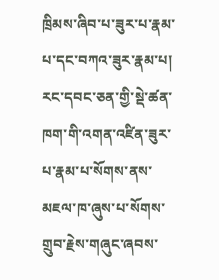ཁྲིམས་ཞིབ་པ་ཟུར་པ་རྣམ་པ་དང་བཀའ་ཟུར་རྣམ་པ། རང་དབང་ཅན་གྱི་སྡེ་ཚན་ཁག་གི་འགན་འཛིན་ཟུར་པ་རྣམ་པ་སོགས་ནས་མཇལ་ཁ་ཞུས་པ་སོགས་གྲུབ་རྗེས་གཞུང་ཞབས་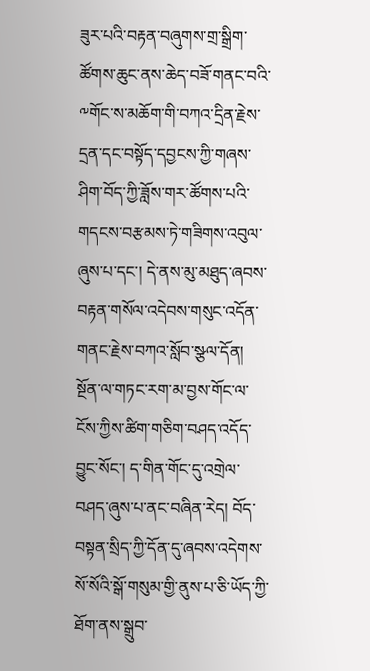ཟུར་པའི་བརྟན་བཞུགས་གྲ་སྒྲིག་ཚོགས་ཆུང་ནས་ཆེད་བཟོ་གནང་བའི་༸གོང་ས་མཆོག་གི་བཀའ་དྲིན་རྗེས་དྲན་དང་བསྟོད་དབྱངས་ཀྱི་གཞས་ཤིག་བོད་ཀྱི་ཟློས་གར་ཚོགས་པའི་གདངས་བརྩམས་ཏེ་གཟིགས་འབུལ་ཞུས་པ་དང་། དེ་ནས་མུ་མཐུད་ཞབས་བརྟན་གསོལ་འདེབས་གསུང་འདོན་གནང་རྗེས་བཀའ་སློབ་སྩལ་དོན།
སྔོན་ལ་གཏང་རག་མ་བྱས་གོང་ལ་ངོས་ཀྱིས་ཚིག་གཅིག་བཤད་འདོད་བྱུང་སོང་། ད་གིན་གོང་དུ་འགྲེལ་བཤད་ཞུས་པ་ནང་བཞིན་རེད། བོད་བསྟན་སྲིད་ཀྱི་དོན་དུ་ཞབས་འདེགས་སོ་སོའི་སྒོ་གསུམ་གྱི་ནུས་པ་ཅི་ཡོད་ཀྱི་ཐོག་ནས་སྒྲུབ་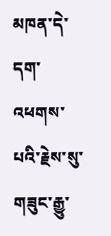མཁན་དེ་དག་འཕགས་པའི་རྗེས་སུ་གཟུང་རྒྱུ་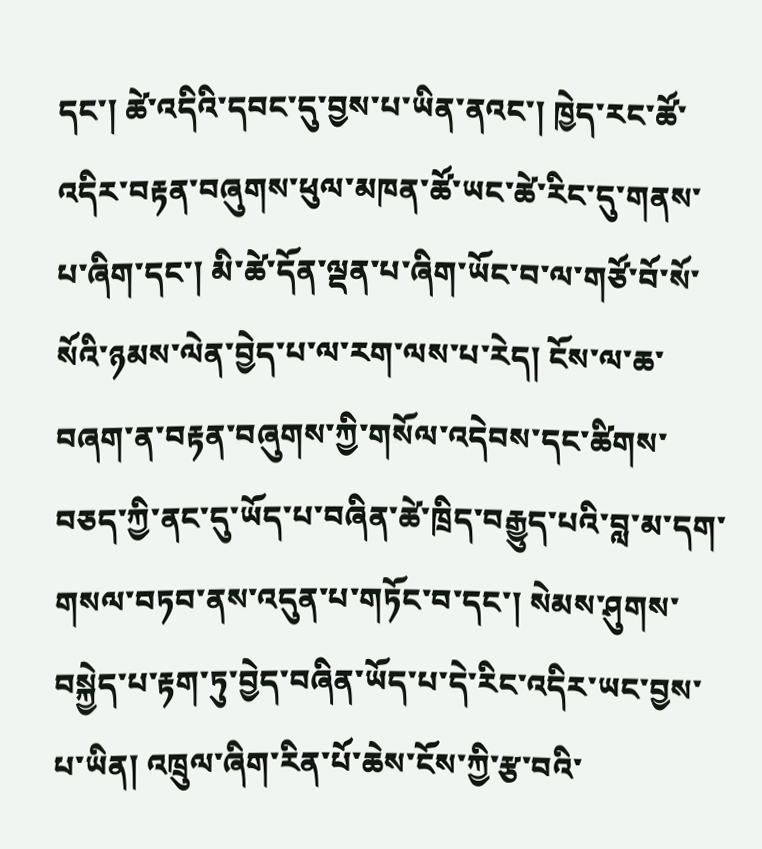དང་། ཚེ་འདིའི་དབང་དུ་བྱས་པ་ཡིན་ནའང་། ཁྱེད་རང་ཚོ་འདིར་བརྟན་བཞུགས་ཕུལ་མཁན་ཚོ་ཡང་ཚེ་རིང་དུ་གནས་པ་ཞིག་དང་། མི་ཚེ་དོན་ལྡན་པ་ཞིག་ཡོང་བ་ལ་གཙོ་བོ་སོ་སོའི་ཉམས་ལེན་བྱེད་པ་ལ་རག་ལས་པ་རེད། ངོས་ལ་ཆ་བཞག་ན་བརྟན་བཞུགས་ཀྱི་གསོལ་འདེབས་དང་ཚིགས་བཅད་ཀྱི་ནང་དུ་ཡོད་པ་བཞིན་ཚེ་ཁྲིད་བརྒྱུད་པའི་བླ་མ་དག་གསལ་བཏབ་ནས་འདུན་པ་གཏོང་བ་དང་། སེམས་ཤུགས་བསྐྱེད་པ་རྟག་ཏུ་བྱེད་བཞིན་ཡོད་པ་དེ་རིང་འདིར་ཡང་བྱས་པ་ཡིན། འཁྲུལ་ཞིག་རིན་པོ་ཆེས་ངོས་ཀྱི་རྩ་བའི་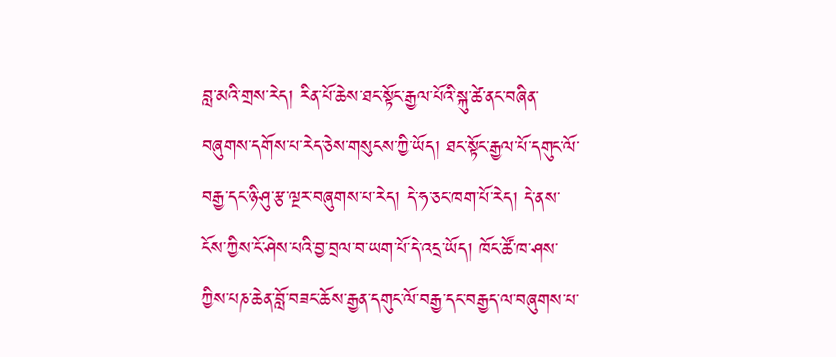བླ་མའི་གྲས་རེད། རིན་པོ་ཆེས་ཐང་སྟོང་རྒྱལ་པོའི་སྐུ་ཚེ་ནང་བཞིན་བཞུགས་དགོས་པ་རེད་ཅེས་གསུངས་ཀྱི་ཡོད། ཐང་སྟོང་རྒྱལ་པོ་དགུང་ལོ་བརྒྱ་དང་ཉི་ཤུ་རྩ་ལྔར་བཞུགས་པ་རེད། དེ་ཧ་ཅང་ཁག་པོ་རེད། དེ་ནས་ངོས་ཀྱིས་ངོ་ཤེས་པའི་བྱ་བྲལ་བ་ཡག་པོ་དེ་འདྲ་ཡོད། ཁོང་ཚོ་ཁ་ཤས་ཀྱིས་པཎ་ཆེན་བློ་བཟང་ཆོས་རྒྱན་དགུང་ལོ་བརྒྱ་དང་བརྒྱད་ལ་བཞུགས་པ་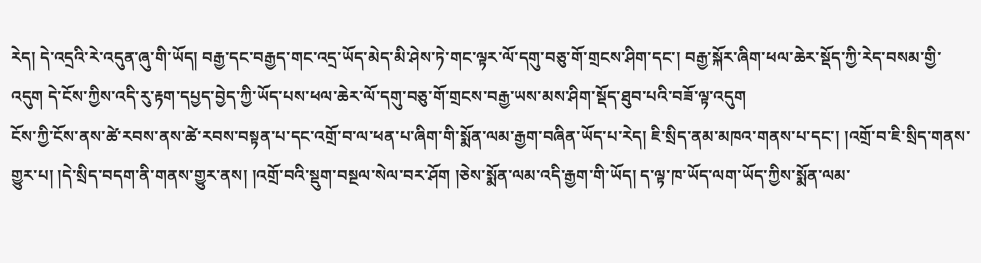རེད། དེ་འདྲའི་རེ་འདུན་ཞུ་གི་ཡོད། བརྒྱ་དང་བརྒྱད་གང་འདྲ་ཡོད་མེད་མི་ཤེས་ཏེ་གང་ལྟར་ལོ་དགུ་བཅུ་གོ་གྲངས་ཤིག་དང་། བརྒྱ་སྐོར་ཞིག་ཕལ་ཆེར་སྡོད་ཀྱི་རེད་བསམ་གྱི་འདུག དེ་ངོས་ཀྱིས་འདི་རུ་རྟག་དཔྱད་བྱེད་ཀྱི་ཡོད་པས་ཕལ་ཆེར་ལོ་དགུ་བཅུ་གོ་གྲངས་བརྒྱ་ཡས་མས་ཤིག་སྡོད་ཐུབ་པའི་བཟོ་ལྟ་འདུག
ངོས་ཀྱི་ངོས་ནས་ཚེ་རབས་ནས་ཚེ་རབས་བསྟན་པ་དང་འགྲོ་བ་ལ་ཕན་པ་ཞིག་གི་སྨོན་ལམ་རྒྱག་བཞིན་ཡོད་པ་རེད། ཇི་སྲིད་ནམ་མཁའ་གནས་པ་དང་། །འགྲོ་བ་ཇི་སྲིད་གནས་གྱུར་པ། །དེ་སྲིད་བདག་ནི་གནས་གྱུར་ནས། །འགྲོ་བའི་སྡུག་བསྔལ་སེལ་བར་ཤོག །ཅེས་སྨོན་ལམ་འདི་རྒྱག་གི་ཡོད། ད་ལྟ་ཁ་ཡོད་ལག་ཡོད་ཀྱིས་སྨོན་ལམ་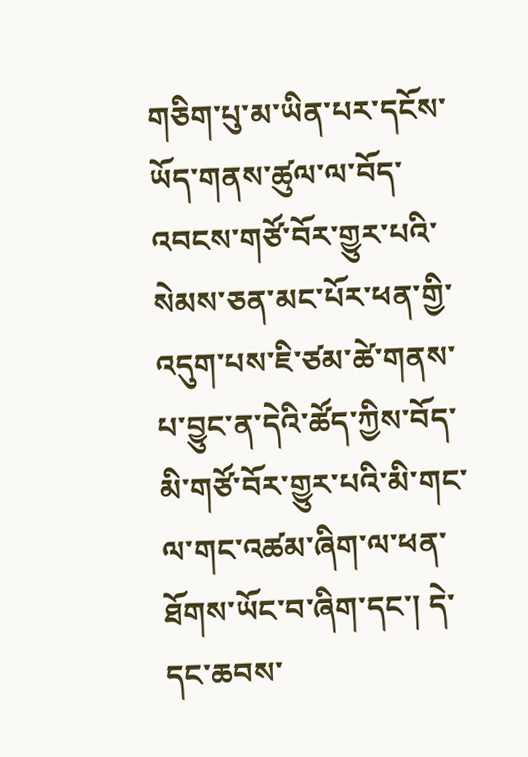གཅིག་པུ་མ་ཡིན་པར་དངོས་ཡོད་གནས་ཚུལ་ལ་བོད་འབངས་གཙོ་བོར་གྱུར་པའི་སེམས་ཅན་མང་པོར་ཕན་གྱི་འདུག་པས་ཇི་ཙམ་ཚེ་གནས་པ་བྱུང་ན་དེའི་ཚོད་ཀྱིས་བོད་མི་གཙོ་བོར་གྱུར་པའི་མི་གང་ལ་གང་འཚམ་ཞིག་ལ་ཕན་ཐོགས་ཡོང་བ་ཞིག་དང་། དེ་དང་ཆབས་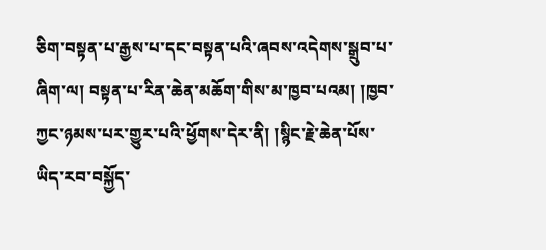ཅིག་བསྟན་པ་རྒྱས་པ་དང་བསྟན་པའི་ཞབས་འདེགས་སྒྲུབ་པ་ཞིག་ལ། བསྟན་པ་རིན་ཆེན་མཆོག་གིས་མ་ཁྱབ་པའམ། །ཁྱབ་ཀྱང་ཉམས་པར་གྱུར་པའི་ཕྱོགས་དེར་ནི། །སྙིང་རྗེ་ཆེན་པོས་ཡིད་རབ་བསྐྱོད་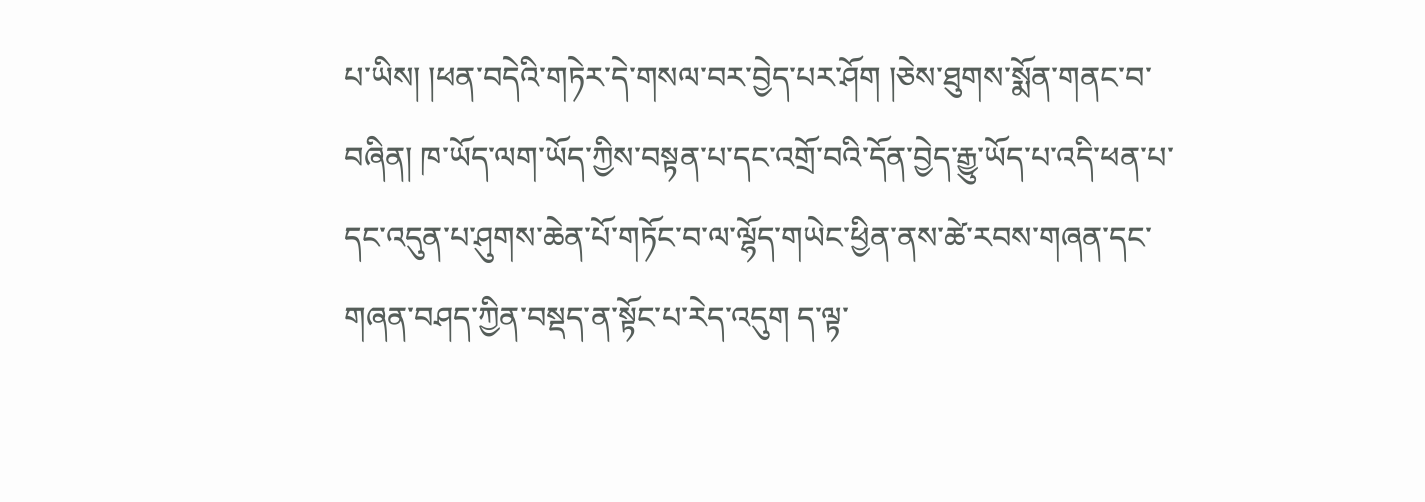པ་ཡིས། །ཕན་བདེའི་གཏེར་དེ་གསལ་བར་བྱེད་པར་ཤོག །ཅེས་ཐུགས་སྨོན་གནང་བ་བཞིན། ཁ་ཡོད་ལག་ཡོད་ཀྱིས་བསྟན་པ་དང་འགྲོ་བའི་དོན་བྱེད་རྒྱུ་ཡོད་པ་འདི་ཕན་པ་དང་འདུན་པ་ཤུགས་ཆེན་པོ་གཏོང་བ་ལ་ལྷོད་གཡེང་ཕྱིན་ནས་ཚེ་རབས་གཞན་དང་གཞན་བཤད་ཀྱིན་བསྡད་ན་སྟོང་པ་རེད་འདུག ད་ལྟ་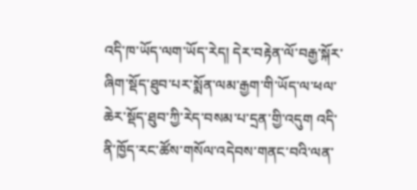འདི་ཁ་ཡོད་ལག་ཡོད་རེད། དེར་བརྟེན་ལོ་བརྒྱ་སྐོར་ཞིག་སྡོད་ཐུབ་པར་སྨོན་ལམ་རྒྱག་གི་ཡོད་ལ་ཕལ་ཆེར་སྡོད་ཐུབ་ཀྱི་རེད་བསམ་པ་དྲན་གྱི་འདུག འདི་ནི་ཁྱོད་རང་ཚོས་གསོལ་འདེབས་གནང་བའི་ལན་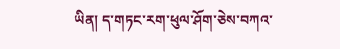ཡིན། ད་གཏང་རག་ཕུལ་ཤོག་ཅེས་བཀའ་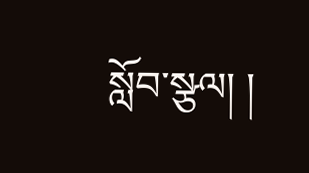སློབ་སྩལ། །